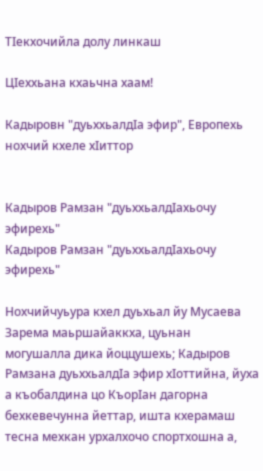ТIекхочийла долу линкаш

ЦIеххьана кхаьчна хаам!

Кадыровн "дуьххьалдIа эфир", Европехь нохчий кхеле хIиттор


Кадыров Рамзан "дуьххьалдIахьочу эфирехь"
Кадыров Рамзан "дуьххьалдIахьочу эфирехь"

Нохчийчуьура кхел дуьхьал йу Мусаева Зарема маьршайаккха, цуьнан могушалла дика йоццушехь; Кадыров Рамзана дуьххьалдIа эфир хIоттийна, йуха а къобалдина цо КъорIан дагорна бехкевечунна йеттар, ишта кхерамаш тесна мехкан урхалхочо спортхошна а,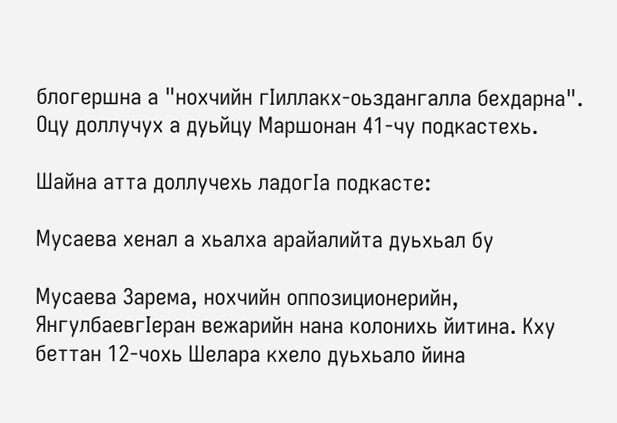блогершна а "нохчийн гIиллакх-оьздангалла бехдарна". Оцу доллучух а дуьйцу Маршонан 41-чу подкастехь.

Шайна атта доллучехь ладогIа подкасте:

Мусаева хенал а хьалха арайалийта дуьхьал бу

Мусаева Зарема, нохчийн оппозиционерийн, ЯнгулбаевгIеран вежарийн нана колонихь йитина. Кху беттан 12-чохь Шелара кхело дуьхьало йина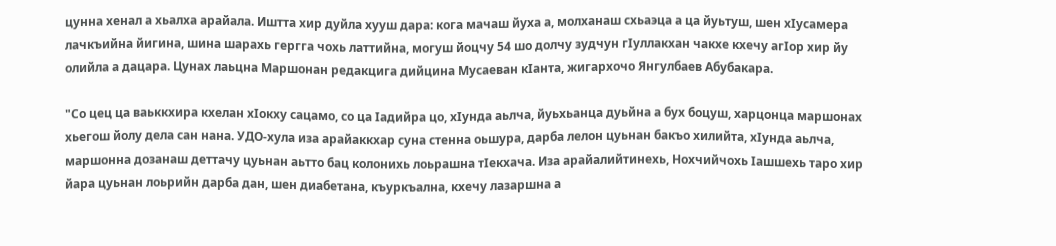цунна хенал а хьалха арайала. Иштта хир дуйла хууш дара: кога мачаш йуха а, молханаш схьаэца а ца йуьтуш, шен хIусамера лачкъийна йигина, шина шарахь гергга чохь латтийна, могуш йоцчу 54 шо долчу зудчун гIуллакхан чакхе кхечу агIор хир йу олийла а дацара. Цунах лаьцна Маршонан редакцига дийцина Мусаеван кIанта, жигархочо Янгулбаев Абубакара.

"Со цец ца ваьккхира кхелан хIокху сацамо, со ца Iадийра цо, хIунда аьлча, йуьхьанца дуьйна а бух боцуш, харцонца маршонах хьегош йолу дела сан нана. УДО-хула иза арайаккхар суна стенна оьшура, дарба лелон цуьнан бакъо хилийта, хIунда аьлча, маршонна дозанаш деттачу цуьнан аьтто бац колонихь лоьрашна тIекхача. Иза арайалийтинехь, Нохчийчохь Iашшехь таро хир йара цуьнан лоьрийн дарба дан, шен диабетана, къуркъална, кхечу лазаршна а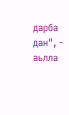дарба дан", - аьлла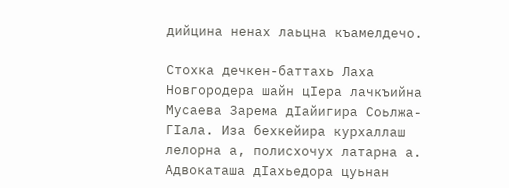дийцина ненах лаьцна къамелдечо.

Стохка дечкен-баттахь Лаха Новгородера шайн цIера лачкъийна Мусаева Зарема дIайигира Соьлжа-ГIала. Иза бехкейира курхаллаш лелорна а, полисхочух латарна а. Адвокаташа дIахьедора цуьнан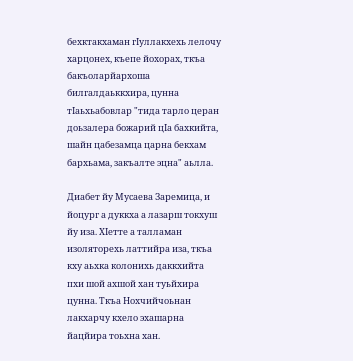бехктакхаман гIуллакхехь лелочу харцонех, къепе йохорах, ткъа бакъоларйархоша билгалдаьккхира, цунна тIаьхьабовлар "тида тарло церан доьзалера божарий цIа бахкийта, шайн цабезамца царна бекхам бархьама, закъалте эцна" аьлла.

Диабет йу Мусаева Заремица, и йоцург а дуккха а лазарш токхуш йу иза. ХIетте а талламан изоляторехь латтийра иза, ткъа кху аьхка колонихь даккхийта пхи шой ахшой хан туьйхира цунна. Ткъа Нохчийчоьнан лакхарчу кхело эхашарна йацйира тоьхна хан.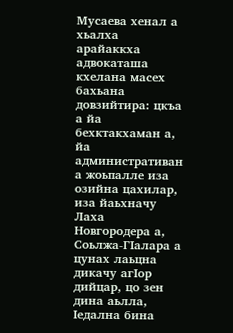Мусаева хенал а хьалха арайаккха адвокаташа кхелана масех бахьана довзийтира: цкъа а йа бехктакхаман а, йа административан а жоьпалле иза озийна цахилар, иза йаьхначу Лаха Новгородера а, Соьлжа-ГIалара а цунах лаьцна дикачу агIор дийцар, цо зен дина аьлла, Iедална бина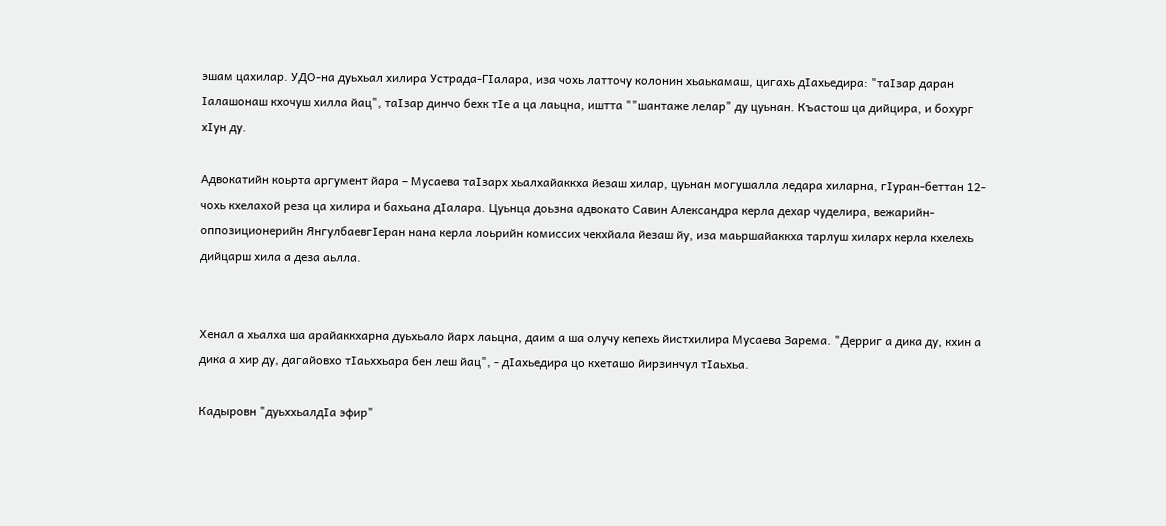эшам цахилар. УДО-на дуьхьал хилира Устрада-ГIалара, иза чохь латточу колонин хьаькамаш, цигахь дIахьедира: "таIзар даран Iалашонаш кхочуш хилла йац", таIзар динчо бехк тIе а ца лаьцна, иштта ""шантаже лелар" ду цуьнан. Къастош ца дийцира, и бохург хIун ду.

Адвокатийн коьрта аргумент йара – Мусаева таIзарх хьалхайаккха йезаш хилар, цуьнан могушалла ледара хиларна, гIуран-беттан 12-чохь кхелахой реза ца хилира и бахьана дIалара. Цуьнца доьзна адвокато Савин Александра керла дехар чуделира, вежарийн-оппозиционерийн ЯнгулбаевгIеран нана керла лоьрийн комиссих чекхйала йезаш йу, иза маьршайаккха тарлуш хиларх керла кхелехь дийцарш хила а деза аьлла.


Хенал а хьалха ша арайаккхарна дуьхьало йарх лаьцна, даим а ша олучу кепехь йистхилира Мусаева Зарема. "Дерриг а дика ду, кхин а дика а хир ду, дагайовхо тIаьххьара бен леш йац", - дIахьедира цо кхеташо йирзинчул тIаьхьа.

Кадыровн "дуьххьалдIа эфир"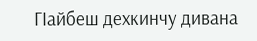ГIайбеш дехкинчу дивана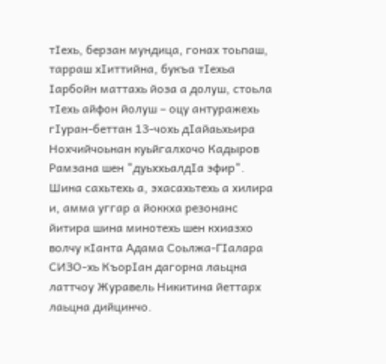тIехь, берзан мундица, гонах тоьпаш, тарраш хIиттийна, букъа тIехьа Iарбойн маттахь йоза а долуш, стоьла тIехь айфон йолуш – оцу антуражехь гIуран-беттан 13-чохь дIайаьхьира Нохчийчоьнан куьйгалхочо Кадыров Рамзана шен "дуьххьалдIа эфир". Шина сахьтехь а, эхасахьтехь а хилира и, амма уггар а йоккха резонанс йитира шина минотехь шен кхиазхо волчу кIанта Адама Соьлжа-ГIалара СИЗО-хь КъорIан дагорна лаьцна латтчоу Журавель Никитина йеттарх лаьцна дийцинчо.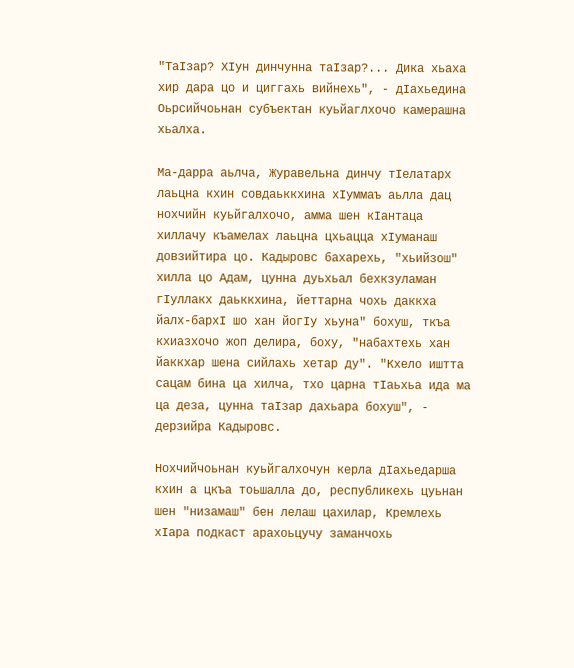"ТаIзар? ХIун динчунна таIзар?... Дика хьаха хир дара цо и циггахь вийнехь", - дIахьедина Оьрсийчоьнан субъектан куьйаглхочо камерашна хьалха.

Ма-дарра аьлча, Журавельна динчу тIелатарх лаьцна кхин совдаьккхина хIуммаъ аьлла дац нохчийн куьйгалхочо, амма шен кIантаца хиллачу къамелах лаьцна цхьацца хIуманаш довзийтира цо. Кадыровс бахарехь, "хьийзош" хилла цо Адам, цунна дуьхьал бехкзуламан гIуллакх даьккхина, йеттарна чохь даккха йалх-бархI шо хан йогIу хьуна" бохуш, ткъа кхиазхочо жоп делира, боху, "набахтехь хан йаккхар шена сийлахь хетар ду". "Кхело иштта сацам бина ца хилча, тхо царна тIаьхьа ида ма ца деза, цунна таIзар дахьара бохуш", - дерзийра Кадыровс.

Нохчийчоьнан куьйгалхочун керла дIахьедарша кхин а цкъа тоьшалла до, республикехь цуьнан шен "низамаш" бен лелаш цахилар, Кремлехь хIара подкаст арахоьцучу заманчохь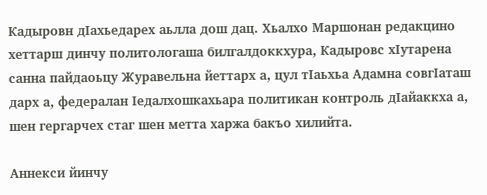Кадыровн дIахьедарех аьлла дош дац. Хьалхо Маршонан редакцино хеттарш динчу политологаша билгалдоккхура, Кадыровс хIутарена санна пайдаоьцу Журавельна йеттарх а, цул тIаьхьа Адамна совгIаташ дарх а, федералан Iедалхошкахьара политикан контроль дIайаккха а, шен гергарчех стаг шен метта харжа бакъо хилийта.

Аннекси йинчу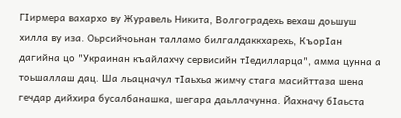ГIирмера вахархо ву Журавель Никита, Волгоградехь вехаш доьшуш хилла ву иза. Оьрсийчоьнан талламо билгалдаккхарехь, КъорIан дагийна цо "Украинан къайлахчу сервисийн тIедилларца", амма цунна а тоьшаллаш дац. Ша льацначул тIаьхьа жимчу стага масийттаза шена гечдар дийхира бусалбанашка, шегара даьллачунна. Йахначу бIаьста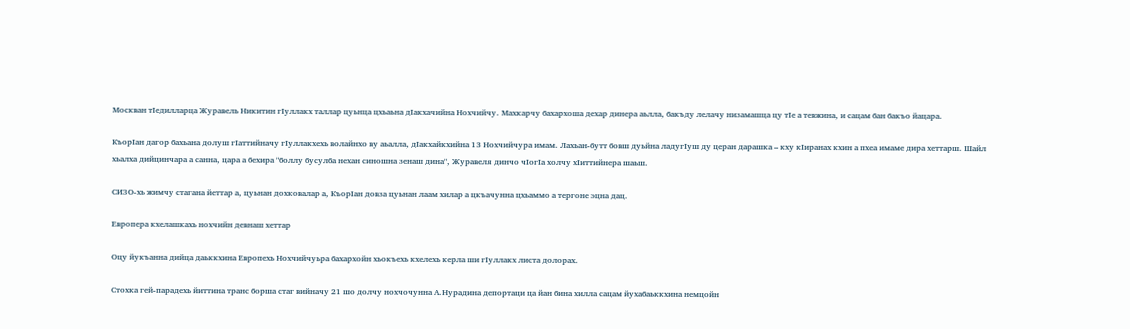Москван тIедилларца Журавель Никитин гIуллакх таллар цуьнца цхьаьна дIакхачийна Нохчийчу. Махкарчу бахархоша дехар динера аьлла, бакъду лелачу низамашца цу тIе а тевжина, и сацам бан бакъо йацара.

КъорIан дагор бахьана долуш гIаттийначу гIуллакхехь волайнхо ву аьалла, дIакхайкхийна 13 Нохчийчура имам. Лахьан-бутт бовш дуьйна ладугIуш ду церан дарашка – кху кIиранах кхин а пхеа имаме дира хеттарш. Шайл хьалха дийцинчара а санна, цара а бехира "боллу бусулба нехан синошна зенаш дина", Журавеля динчо чIогIа холчу хIиттийнера шаьш.

СИЗО-хь жимчу стагана йеттар а, цуьнан дохковалар а, КъорIан довза цуьнан лаам хилар а цкъачунна цхьаммо а тергоне эцна дац.

Европера кхелашкахь нохчийн девнаш хеттар

Оцу йукъанна дийца даьккхина Европехь Нохчийчуьра бахархойн хьокъехь кхелехь керла ши гIуллакх листа долорах.

Стохка гей-парадехь йиттина транс борша стаг вийначу 21 шо долчу нохчочунна А.Нурадина депортаци ца йан бина хилла сацам йухабаьккхина немцойн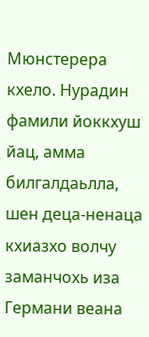Мюнстерера кхело. Нурадин фамили йоккхуш йац, амма билгалдаьлла, шен деца-ненаца кхиазхо волчу заманчохь иза Германи веана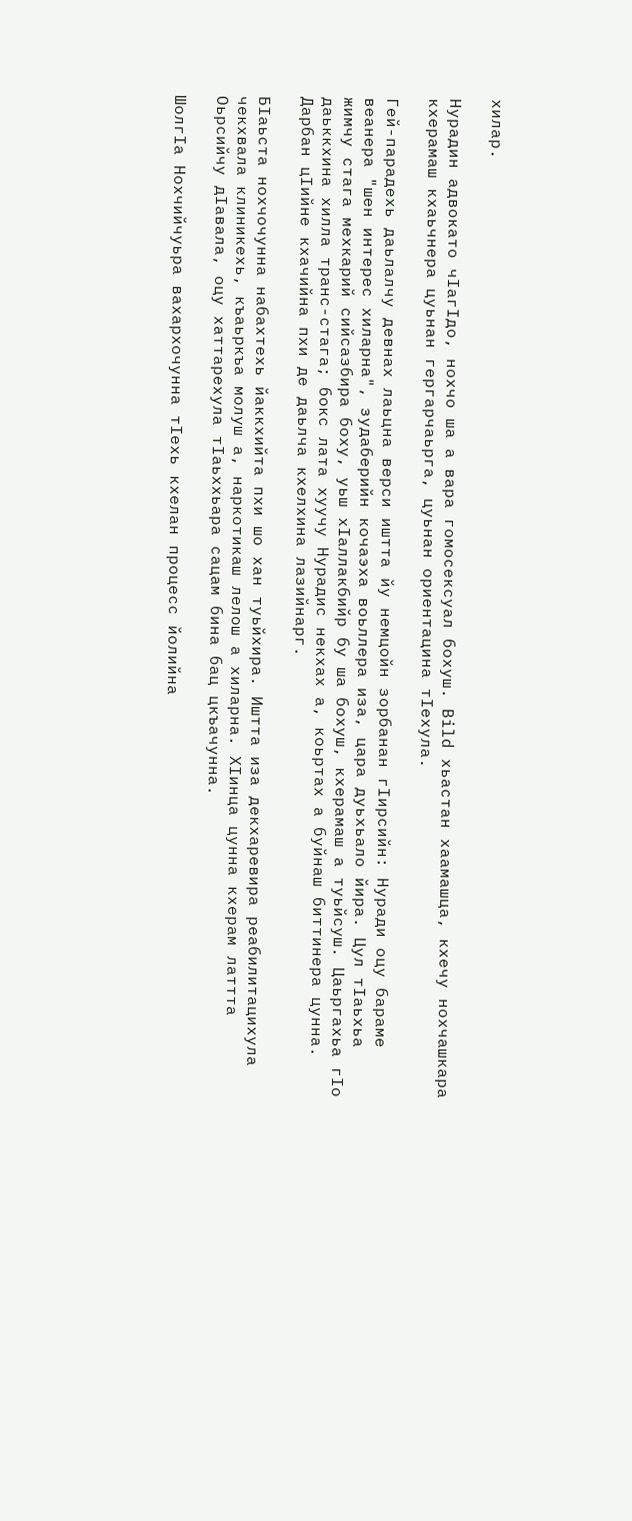хилар.

Нурадин адвокато чIагIдо, нохчо ша а вара гомосексуал бохуш. Bild хьастан хаамашца, кхечу нохчашкара кхерамаш кхаьчнера цуьнан гергарчаьрга, цуьнан ориентацина тIехула.

Гей-парадехь даьлалчу девнах лаьцна верси иштта йу немцойн зорбанан гIирсийн: Нуради оцу бараме веанера "шен интерес хиларна", зудаберийн кочаэха воьллера иза, цара дуьхьало йира. Цул тIаьхьа жимчу стага мехкарий сийсазбира боху, уьш хIаллакбийр бу ша бохуш, кхерамаш а туьйсуш. Цаьргахьа гIо даьккхина хилла транс-стага; бокс лата хуучу Нурадис некхах а, коьртах а буйнаш биттинера цунна. Дарбан цIийне кхачийна пхи де даьлча кхелхина лазийнарг.

БIаьста нохчочунна набахтехь йаккхийта пхи шо хан туьйхира. Иштта иза декхаревира реабилитацихула чекхвала клиникехь, къаьркъа молуш а, наркотикаш лелош а хиларна. ХIинца цунна кхерам латтта Оьрсийчу дIавала, оцу хаттарехула тIаьххьара сацам бина бац цкъачунна.

ШолгIа Нохчийчуьра вахархочунна тIехь кхелан процесс йолийна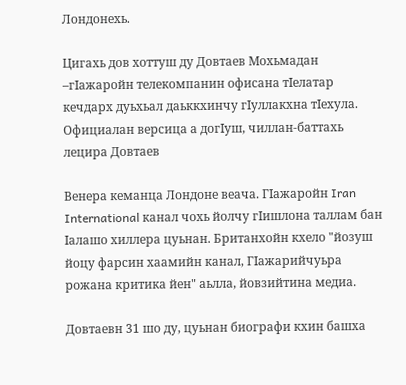Лондонехь.

Цигахь дов хоттуш ду Довтаев Мохьмадан –гIажаройн телекомпанин офисана тIелатар кечдарх дуьхьал даьккхинчу гIуллакхна тIехула. Официалан версица а догIуш, чиллан-баттахь лецира Довтаев

Венера кеманца Лондоне веача. ГIажаройн Iran International канал чохь йолчу гIишлона таллам бан Iалашо хиллера цуьнан. Британхойн кхело "йозуш йоцу фарсин хаамийн канал, ГIажарийчуьра рожана критика йен" аьлла, йовзийтина медиа.

Довтаевн 31 шо ду, цуьнан биографи кхин башха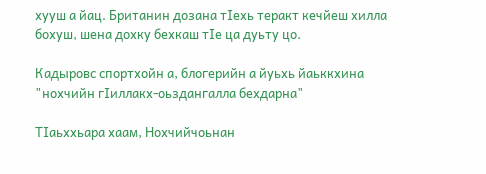хууш а йац. Британин дозана тIехь теракт кечйеш хилла бохуш, шена дохку бехкаш тIе ца дуьту цо.

Кадыровс спортхойн а, блогерийн а йуьхь йаьккхина "нохчийн гIиллакх-оьздангалла бехдарна"

ТIаьххьара хаам, Нохчийчоьнан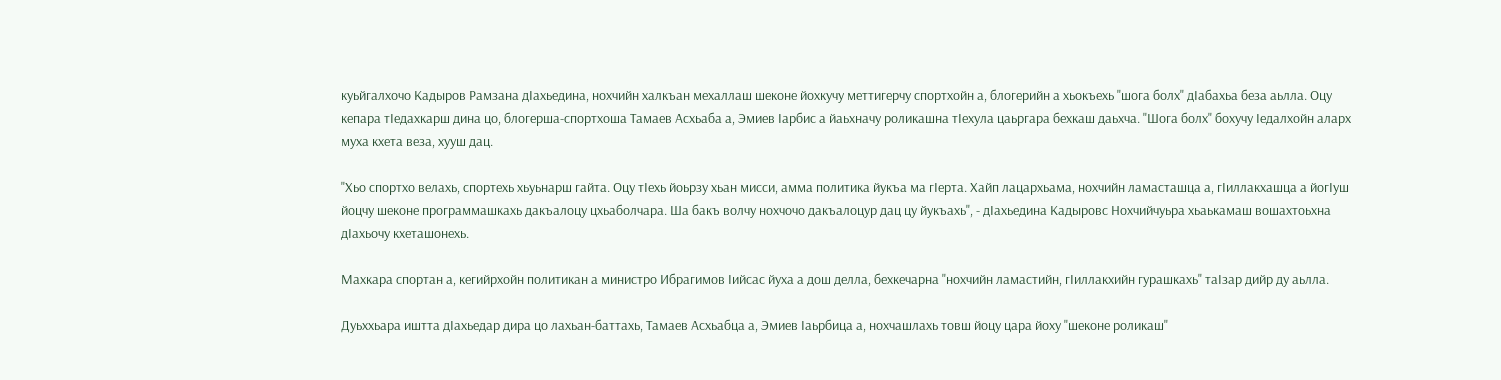куьйгалхочо Кадыров Рамзана дIахьедина, нохчийн халкъан мехаллаш шеконе йохкучу меттигерчу спортхойн а, блогерийн а хьокъехь "шога болх" дIабахьа беза аьлла. Оцу кепара тIедахкарш дина цо, блогерша-спортхоша Тамаев Асхьаба а, Эмиев Iарбис а йаьхначу роликашна тIехула цаьргара бехкаш даьхча. "Шога болх" бохучу Iедалхойн аларх муха кхета веза, хууш дац.

"Хьо спортхо велахь, спортехь хьуьнарш гайта. Оцу тIехь йоьрзу хьан мисси, амма политика йукъа ма гIерта. Хайп лацархьама, нохчийн ламасташца а, гIиллакхашца а йогIуш йоцчу шеконе программашкахь дакъалоцу цхьаболчара. Ша бакъ волчу нохчочо дакъалоцур дац цу йукъахь", - дIахьедина Кадыровс Нохчийчуьра хьаькамаш вошахтоьхна дIахьочу кхеташонехь.

Махкара спортан а, кегийрхойн политикан а министро Ибрагимов Iийсас йуха а дош делла, бехкечарна "нохчийн ламастийн, гIиллакхийн гурашкахь" таIзар дийр ду аьлла.

Дуьххьара иштта дIахьедар дира цо лахьан-баттахь, Тамаев Асхьабца а, Эмиев Iаьрбица а, нохчашлахь товш йоцу цара йоху "шеконе роликаш"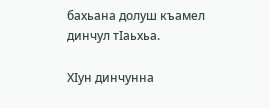бахьана долуш къамел динчул тIаьхьа.

ХIун динчунна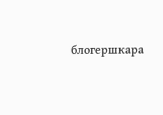блогершкара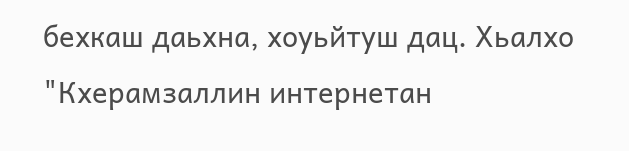бехкаш даьхна, хоуьйтуш дац. Хьалхо "Кхерамзаллин интернетан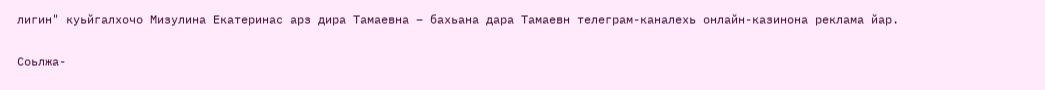лигин" куьйгалхочо Мизулина Екатеринас арз дира Тамаевна – бахьана дара Тамаевн телеграм-каналехь онлайн-казинона реклама йар.

Соьлжа-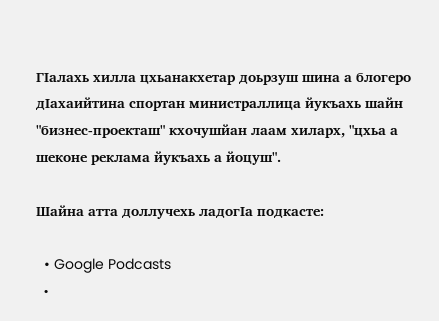ГIалахь хилла цхьанакхетар доьрзуш шина а блогеро дIахаийтина спортан министраллица йукъахь шайн "бизнес-проекташ" кхочушйан лаам хиларх, "цхьа а шеконе реклама йукъахь а йоцуш".

Шайна атта доллучехь ладогIа подкасте:

  • Google Podcasts
  •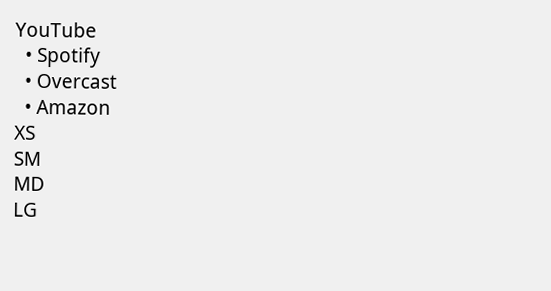YouTube
  • Spotify
  • Overcast
  • Amazon
XS
SM
MD
LG